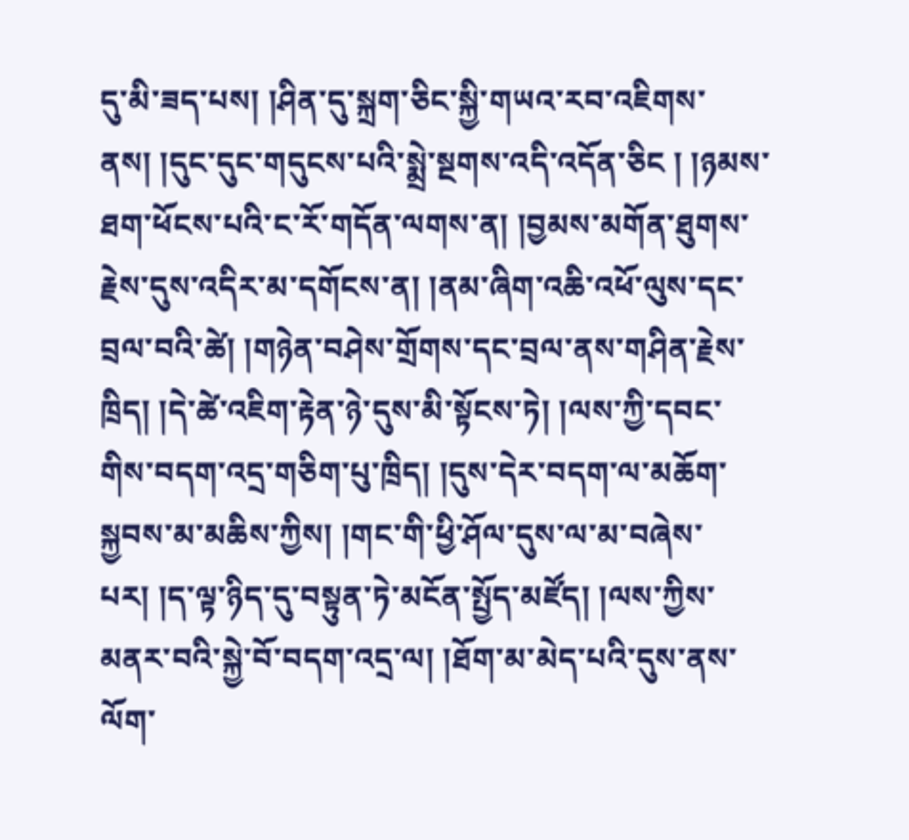དུ་མི་ཟད་པས། །ཤིན་དུ་སྐྲག་ཅིང་སྐྱི་གཡའ་རབ་འཇིགས་ནས། །དུང་དུང་གདུངས་པའི་སྨྲེ་སྔགས་འདི་འདོན་ཅིང ། །ཉམས་ཐག་ཕོངས་པའི་ང་རོ་གདོན་ལགས་ན། །བྱམས་མགོན་ཐུགས་རྗེས་དུས་འདིར་མ་དགོངས་ན། །ནམ་ཞིག་འཆི་འཕོ་ལུས་དང་བྲལ་བའི་ཚེ། །གཉེན་བཤེས་གྲོགས་དང་བྲལ་ནས་གཤིན་རྗེས་ཁྲིད། །དེ་ཚེ་འཇིག་རྟེན་ཉེ་དུས་མི་སྟོངས་ཏེ། །ལས་ཀྱི་དབང་གིས་བདག་འདྲ་གཅིག་པུ་ཁྲིད། །དུས་དེར་བདག་ལ་མཆོག་སྐྱབས་མ་མཆིས་ཀྱིས། །གང་གི་ཕྱི་ཤོལ་དུས་ལ་མ་བཞེས་པར། །ད་ལྟ་ཉིད་དུ་བསྟུན་ཏེ་མངོན་སྤྱོད་མཛོད། །ལས་ཀྱིས་མནར་བའི་སྐྱེ་བོ་བདག་འདྲ་ལ། །ཐོག་མ་མེད་པའི་དུས་ནས་ལོག་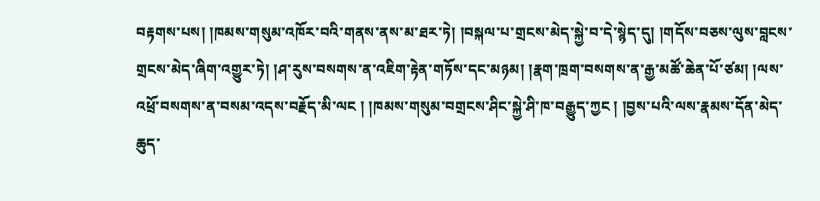བརྟགས་པས། །ཁམས་གསུམ་འཁོར་བའི་གནས་ནས་མ་ཐར་ཏེ། །བསྐལ་པ་གྲངས་མེད་སྐྱེ་བ་དེ་སྙེད་དུ། །གདོས་བཅས་ལུས་བླངས་གྲངས་མེད་ཞིག་འགྱུར་ཏེ། །ཤ་རུས་བསགས་ན་འཇིག་རྟེན་གཏོས་དང་མཉམ། །རྣག་ཁྲག་བསགས་ན་རྒྱ་མཚོ་ཆེན་པོ་ཙམ། །ལས་འཕྲོ་བསགས་ན་བསམ་འདས་བརྗོད་མི་ལང ། །ཁམས་གསུམ་བགྲངས་ཤིང་སྐྱེ་ཤི་ཁ་བརྒྱུད་ཀྱང ། །བྱས་པའི་ལས་རྣམས་དོན་མེད་ཆུད་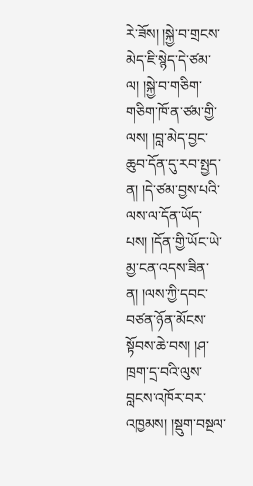རེ་ཟོས། །སྐྱེ་བ་གྲངས་མེད་ཇི་སྙེད་དེ་ཙམ་ལ། །སྐྱེ་བ་གཅིག་གཅིག་ཁོ་ན་ཙམ་གྱི་ལས། །བླ་མེད་བྱང་ཆུབ་དོན་དུ་རབ་སྤྱད་ན། །དེ་ཙམ་བྱས་པའི་ལས་ལ་དོན་ཡོད་པས། །དོན་གྱི་ཡོང་ཡེ་མྱ་ངན་འདས་ཟིན་ན། །ལས་ཀྱི་དབང་བཙན་ཉོན་མོངས་སྟོབས་ཆེ་བས། །ཤ་ཁྲག་དྲ་བའི་ལུས་བླངས་འཁོར་བར་འཁྱམས། །སྡུག་བསྔལ་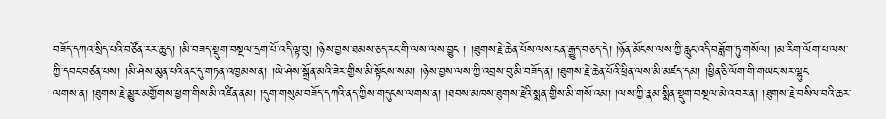བཟོད་དཀའ་སྲིད་པའི་བཙོན་རར་ཆུད། །མི་བཟད་སྡུག་བསྔལ་དྲག་པོ་འདི་ལྟ་བུ། །ཉེས་བྱས་ཐམས་ཅད་རང་གི་ལས་ལས་བྱུང ། །ཐུགས་རྗེ་ཆེན་པོས་ལས་ངན་རྒྱུད་བཅད་དེ། །ཉོན་མོངས་ལས་ཀྱི་རླུང་འདི་བཟློག་ཏུ་གསོལ། །མ་རིག་ལོག་པ་ལས་ཀྱི་དབང་བཙན་པས། །མི་ཤེས་མུན་པའི་ནང་དུ་གཏན་འཁྱམས་ན། །ཡེ་ཤེས་སྒྲོན་མའི་ཟེར་གྱིས་མི་སྟོངས་སམ། །ཉེས་བྱས་ལས་ཀྱི་འབྲས་བུ་མི་བཟོད་ན། །ཐུགས་རྗེ་ཆེན་པོའི་ཕྲིན་ལས་མི་མཛད་དམ། །ཕྱིན་ཅི་ལོག་གི་གཡང་སར་ལྷུང
ལགས་ན། །ཐུགས་རྗེ་མྱུར་མགྱོགས་ཕྱག་གིས་མི་འཛིན་ནམ། །དུག་གསུམ་བཟོད་དཀའི་ནད་ཀྱིས་གདུངས་ལགས་ན། །ཐབས་མཁས་ཐུགས་རྗེའི་སྨན་གྱིས་མི་གསོ་འམ། །ལས་ཀྱི་རྣམ་སྨིན་སྡུག་བསྔལ་མེ་འབར་ན། །ཐུགས་རྗེ་བསིལ་བའི་ཆར་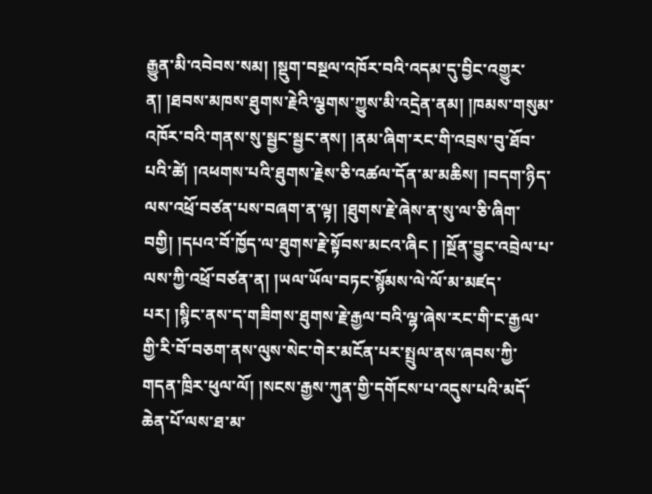རྒྱུན་མི་འབེབས་སམ། །སྡུག་བསྔལ་འཁོར་བའི་འདམ་དུ་བྱིང་འགྱུར་ན། །ཐབས་མཁས་ཐུགས་རྗེའི་ལྕགས་ཀྱུས་མི་འདྲེན་ནམ། །ཁམས་གསུམ་འཁོར་བའི་གནས་སུ་སྦྱང་སྦྱང་ནས། །ནམ་ཞིག་རང་གི་འབྲས་བུ་ཐོབ་པའི་ཚེ། །འཕགས་པའི་ཐུགས་རྗེས་ཅི་འཚལ་དོན་མ་མཆིས། །བདག་ཉིད་ལས་འཕྲོ་བཙན་པས་བཞག་ན་ལྟ། །ཐུགས་རྗེ་ཞེས་ན་སུ་ལ་ཅི་ཞིག་བགྱི། །དཔའ་བོ་ཁྱོད་ལ་ཐུགས་རྗེ་སྟོབས་མངའ་ཞིང ། །སྔོན་བྱུང་འབྲེལ་པ་ལས་ཀྱི་འཕྲོ་བཙན་ན། །ཡལ་ཡོལ་བཏང་སྙོམས་ལེ་ལོ་མ་མཛད་པར། །སྙིང་ནས་ད་གཟིགས་ཐུགས་རྗེ་རྒྱལ་བའི་ལྷ་ཞེས་རང་གི་ང་རྒྱལ་གྱི་རི་བོ་བཅག་ནས་ལུས་སེང་གེར་མངོན་པར་སྤྲུལ་ནས་ཞབས་ཀྱི་གདན་ཁྲིར་ཕུལ་ལོ། །སངས་རྒྱས་ཀུན་གྱི་དགོངས་པ་འདུས་པའི་མདོ་ཆེན་པོ་ལས་ཐ་མ་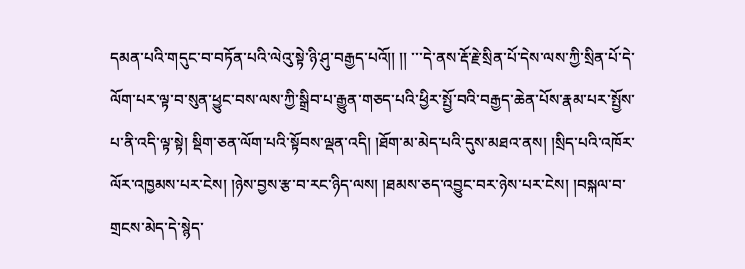དམན་པའི་གདུང་བ་བཏོན་པའི་ལེའུ་སྟེ་ཉི་ཤུ་བརྒྱད་པའོ།། །། ་་་དེ་ནས་རྡོ་རྗེ་སྲིན་པོ་དེས་ལས་ཀྱི་སྲིན་པོ་དེ་ལོག་པར་ལྟ་བ་སུན་ཕྱུང་བས་ལས་ཀྱི་སྒྲིབ་པ་རྒྱུན་གཅད་པའི་ཕྱིར་སྤྱོ་བའི་བརྒྱད་ཆེན་པོས་རྣམ་པར་སྤྱོས་པ་ནི་འདི་ལྟ་སྟེ། སྡིག་ཅན་ལོག་པའི་སྟོབས་ལྡན་འདི། །ཐོག་མ་མེད་པའི་དུས་མཐའ་ནས། །སྲིད་པའི་འཁོར་ལོར་འཁྱམས་པར་ངེས། །ཉེས་བྱས་རྩ་བ་རང་ཉིད་ལས། །ཐམས་ཅད་འབྱུང་བར་ཉེས་པར་ངེས། །བསྐལ་བ་གྲངས་མེད་དེ་སྙེད་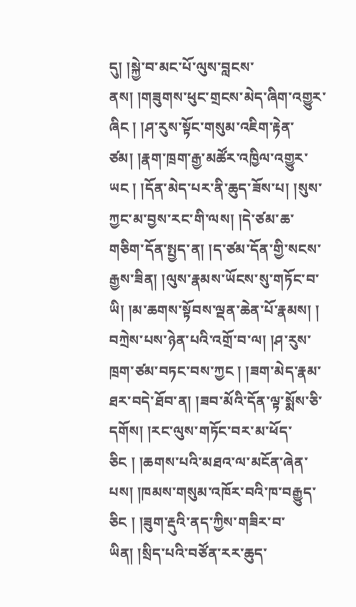དུ། །སྐྱེ་བ་མང་པོ་ལུས་བླངས་ནས། །གཟུགས་ཕུང་གྲངས་མེད་ཞིག་འགྱུར་ཞིང ། །ཤ་རུས་སྟོང་གསུམ་འཇིག་རྟེན་ཙམ། །རྣག་ཁྲག་རྒྱ་མཚོར་འཁྱིལ་འགྱུར་ཡང ། །དོན་མེད་པར་ནི་ཆུད་ཟོས་པ། །སུས་ཀྱང་མ་བྱས་རང་གི་ལས། །དེ་ཙམ་ཆ་གཅིག་དོན་སྤྱད་ན། །ད་ཙམ་དོན་གྱི་སངས་རྒྱས་ཟིན། །ལུས་རྣམས་ཡོངས་སུ་གཏོང་བ་ཡི། །མ་ཆགས་སྟོབས་ལྡན་ཆེན་པོ་རྣམས། །
བཀྲེས་པས་ཉེན་པའི་འགྲོ་བ་ལ། །ཤ་རུས་ཁྲག་ཙམ་བཏང་བས་ཀྱང ། །ཟག་མེད་རྣམ་ཐར་བདེ་ཐོབ་ན། །ཟབ་མོའི་དོན་ལྟ་སྨོས་ཅི་དགོས། །རང་ལུས་གཏོང་བར་མ་ཕོད་ཅིང ། །ཆགས་པའི་མཐའ་ལ་མངོན་ཞེན་པས། །ཁམས་གསུམ་འཁོར་བའི་ཁ་བརྒྱུད་ཅིང ། །ཟུག་རྡུའི་ནད་ཀྱིས་གཟིར་བ་ཡིན། །སྲིད་པའི་བཙོན་རར་ཆུད་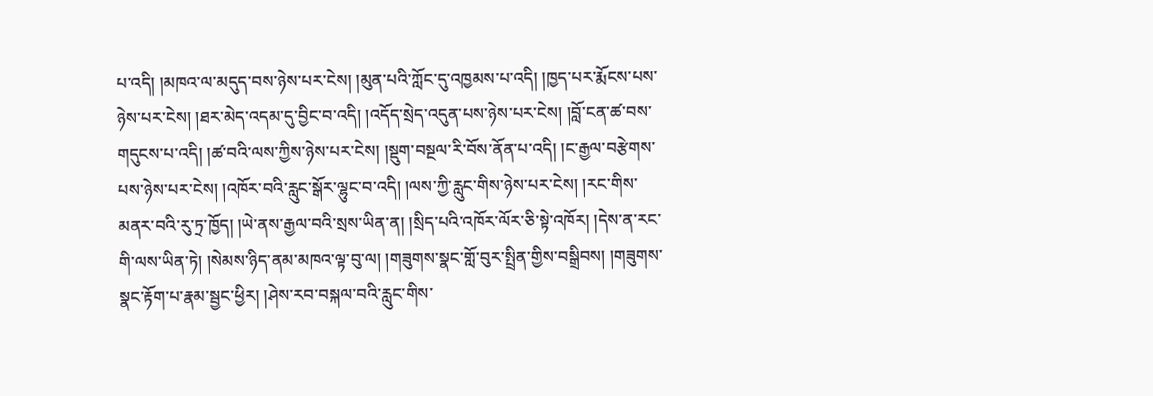པ་འདི། །མཁའ་ལ་མདུད་བས་ཉེས་པར་ངེས། །མུན་པའི་ཀློང་དུ་འཁྱམས་པ་འདི། །ཁྱད་པར་རྨོངས་པས་ཉེས་པར་ངེས། །ཐར་མེད་འདམ་དུ་བྱིང་བ་འདི། །འདོད་སྲེད་འདུན་པས་ཉེས་པར་ངེས། །བློ་ངན་ཚ་བས་གདུངས་པ་འདི། །ཚ་བའི་ལས་ཀྱིས་ཉེས་པར་ངེས། །སྡུག་བསྔལ་རི་བོས་ནོན་པ་འདི། །ང་རྒྱལ་བརྩེགས་པས་ཉེས་པར་ངེས། །འཁོར་བའི་རླུང་སྒོར་ལྷུང་བ་འདི། །ལས་ཀྱི་རླུང་གིས་ཉེས་པར་ངེས། །རང་གིས་མནར་བའི་རུ་ཏྲ་ཁྱོད། །ཡེ་ནས་རྒྱལ་བའི་སྲས་ཡིན་ན། །སྲིད་པའི་འཁོར་ལོར་ཅི་སྟེ་འཁོར། །དེས་ན་རང་གི་ལས་ཡིན་ཏེ། །སེམས་ཉིད་ནམ་མཁའ་ལྟ་བུ་ལ། །གཟུགས་སྣང་གློ་བུར་སྤྲིན་གྱིས་བསྒྲིབས། །གཟུགས་སྣང་རྟོག་པ་རྣམ་སྦྱང་ཕྱིར། །ཤེས་རབ་བསྐལ་བའི་རླུང་གིས་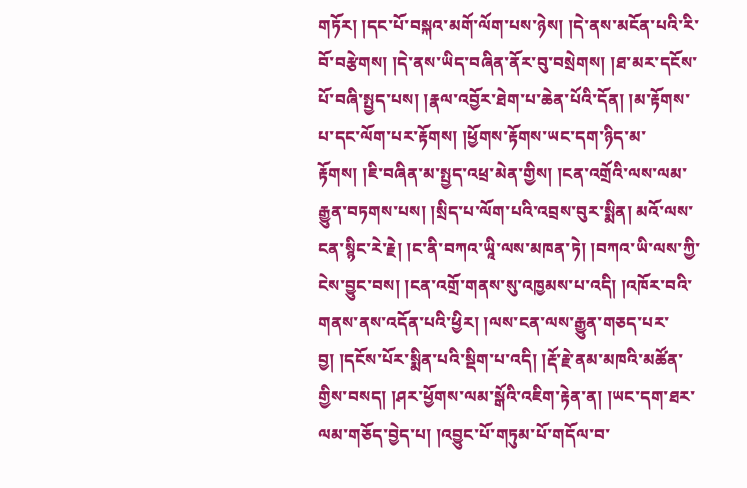གཏོར། །དང་པོ་བསྐའ་མགོ་ལོག་པས་ཉེས། །དེ་ནས་མངོན་པའི་རི་བོ་བརྩེགས། །དེ་ནས་ཡིད་བཞིན་ནོར་བུ་བསྲེགས། །ཐ་མར་དངོས་པོ་བཞི་སྤྱད་པས། །རྣལ་འབྱོར་ཐེག་པ་ཆེན་པོའི་དོན། །མ་རྟོགས་པ་དང་ལོག་པར་རྟོགས། །ཕྱོགས་རྟོགས་ཡང་དག་ཉིད་མ་རྟོགས། །ཇི་བཞིན་མ་སྤྱད་འཕྲ་མེན་གྱིས། །ངན་འགྲོའི་ལས་ལམ་རྒྱུན་བཏགས་པས། །སྲིད་པ་ལོག་པའི་འབྲས་བུར་སྨིན། མའོ་ལས་ངན་སྙིང་རེ་རྗེ། །ང་ནི་བཀའ་ཡཱི་ལས་མཁན་ཏེ། །བཀའ་ཡི་ལས་ཀྱི་ངེས་བྱུང་བས། །ངན་འགྲོ་གནས་སུ་འཁྱམས་པ་འདི། །འཁོར་བའི་གནས་ནས་འདོན་པའི་ཕྱིར། །ལས་ངན་ལས་རྒྱུན་གཅད་པར་བྱ། །དངོས་པོར་སྨིན་པའི་སྡིག་པ་འདི། །རྡོ་རྗེ་ནམ་མཁའི་མཚོན་གྱིས་བསད། །ཤར་ཕྱོགས་ལམ་སྒོའི་འཇིག་རྟེན་ན། །ཡང་དག་ཐར་ལམ་གཅོད་བྱེད་པ། །འབྱུང་པོ་གཏུམ་པོ་གདོལ་བ་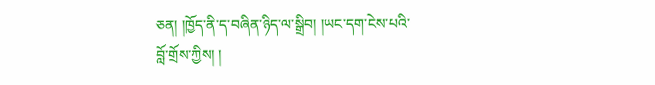ཅན། །ཁྱོད་ནི་ད་བཞིན་ཉིད་ལ་སྒྲིབ། །ཡང་དག་ངེས་པའི་བློ་གྲོས་ཀྱིས། །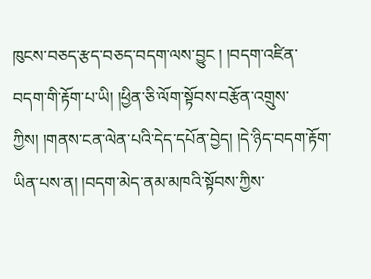ཁུངས་བཅད་རྩད་བཅད་བདག་ལས་བྱུང ། །བདག་འཛིན་བདག་གི་རྟོག་པ་ཡི། །ཕྱིན་ཅི་ལོག་སྟོབས་བརྩོན་འགྲུས་ཀྱིས། །གནས་ངན་ལེན་པའི་དེད་དཔོན་བྱེད། །དེ་ཉིད་བདག་རྟོག་ཡིན་པས་ན། །བདག་མེད་ནམ་མཁའི་སྟོབས་ཀྱིས་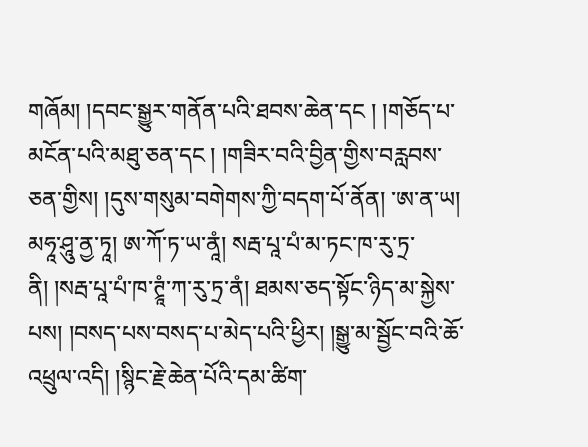གཞོམ། །དབང་སྒྱུར་གནོན་པའི་ཐབས་ཆེན་དང ། །གཅོད་པ་མངོན་པའི་མཐུ་ཅན་དང ། །གཟིར་བའི་བྱིན་གྱིས་བརླབས་ཅན་གྱིས། །དུས་གསུམ་བགེགས་ཀྱི་བདག་པོ་ནོན། ་ཨ་ན་ཡ། མཧཱ་ཤཱུ་ནྱ་ཏཱ། ཨ་ཀོ་ཏ་ཡ་ནཱཾ། སརྦ་པཱ་པཾ་མ་ཏང་ཁ་རུ་ཏྲ་ནི། །སརྦ་པཱ་པཾ་ཁ་ཊྲཱཾ་ཀ་རུ་ཏྲ་ནཾ། ཐམས་ཅད་སྟོང་ཉིད་མ་སྐྱེས་པས། །བསད་པས་བསད་པ་མེད་པའི་ཕྱིར། །སྒྱུ་མ་སྦྱོང་བའི་ཆོ་འཕྲུལ་འདི། །སྙིང་རྗེ་ཆེན་པོའི་དམ་ཚིག་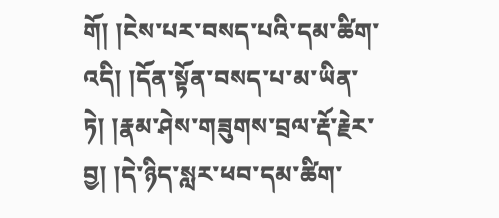གོ། །ངེས་པར་བསད་པའི་དམ་ཚིག་འདི། །དོན་སྟོན་བསད་པ་མ་ཡིན་ཏེ། །རྣམ་ཤེས་གཟུགས་བྲལ་རྡོ་རྗེར་བྱ། །དེ་ཉིད་སླར་ཕབ་དམ་ཚིག་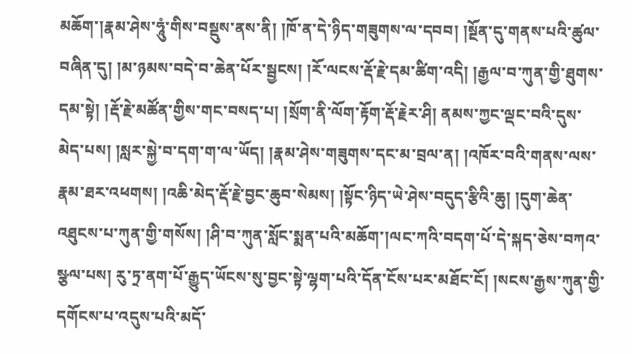མཆོག་།རྣམ་ཤེས་ཧཱུཾ་གིས་བསྡུས་ནས་ནི། །ཁོ་ན་དེ་ཉིད་གཟུགས་ལ་དབབ། །སྔོན་དུ་གནས་པའི་ཚུལ་བཞིན་དུ། །མ་ཉམས་བདེ་བ་ཆེན་པོར་སྦྱངས། །རོ་ལངས་རྡོ་རྗེ་དམ་ཚིག་འདི། །རྒྱལ་བ་ཀུན་གྱི་ཐུགས་དམ་སྟེ། །རྡོ་རྗེ་མཚོན་གྱིས་གང་བསད་པ། །སྲོག་ནི་ལོག་རྟོག་རྡོ་རྗེར་ཤི། ནམས་ཀྱང་ལྡང་བའི་དུས་མེད་པས། །སླར་སྐྱེ་བ་དག་ག་ལ་ཡོད། །རྣམ་ཤེས་གཟུགས་དང་མ་བྲལ་ན། །འཁོར་བའི་གནས་ལས་རྣམ་ཐར་འཕགས། །འཆི་མེད་རྡོ་རྗེ་བྱང་ཆུབ་སེམས། །སྟོང་ཉིད་ཡེ་ཤེས་བདུད་རྩིའི་ཆུ། །དུག་ཆེན་འཐུངས་པ་ཀུན་གྱི་གསོས། །ཤི་བ་ཀུན་སློང་སྨན་པའི་མཆོག་།ལང་ཀའི་བདག་པོ་དེ་སྐད་ཅེས་བཀའ་སྩལ་པས། རུ་ཏྲ་ནག་པོ་རྒྱུད་ཡོངས་སུ་བྱང་སྟེ་ལྷག་པའི་དོན་ངོས་པར་མཐོང་ངོ། །སངས་རྒྱས་ཀུན་གྱི་དགོངས་པ་འདུས་པའི་མདོ་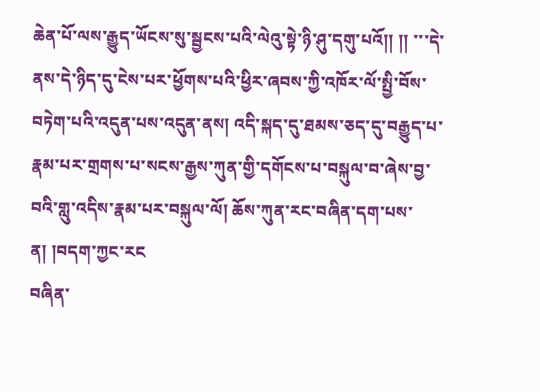ཆེན་པོ་ལས་རྒྱུད་ཡོངས་སུ་སྦྱངས་པའི་ལེའུ་སྟེ་ཉི་ཤུ་དགུ་པའོ།། །། ་་་དེ་ནས་དེ་ཉིད་དུ་ངེས་པར་ཕྱོགས་པའི་ཕྱིར་ཞབས་ཀྱི་འཁོར་ལོ་སྤྱི་བོས་བཏེག་པའི་འདུན་པས་འདུན་ནས། འདི་སྐད་དུ་ཐམས་ཅད་དུ་བརྒྱུད་པ་རྣམ་པར་གྲགས་པ་སངས་རྒྱས་ཀུན་གྱི་དགོངས་པ་བསྐུལ་བ་ཞེས་བྱ་བའི་གླུ་འདིས་རྣམ་པར་བསྐུལ་ལོ། ཆོས་ཀུན་རང་བཞིན་དག་པས་ན། །བདག་ཀྱང་རང
བཞིན་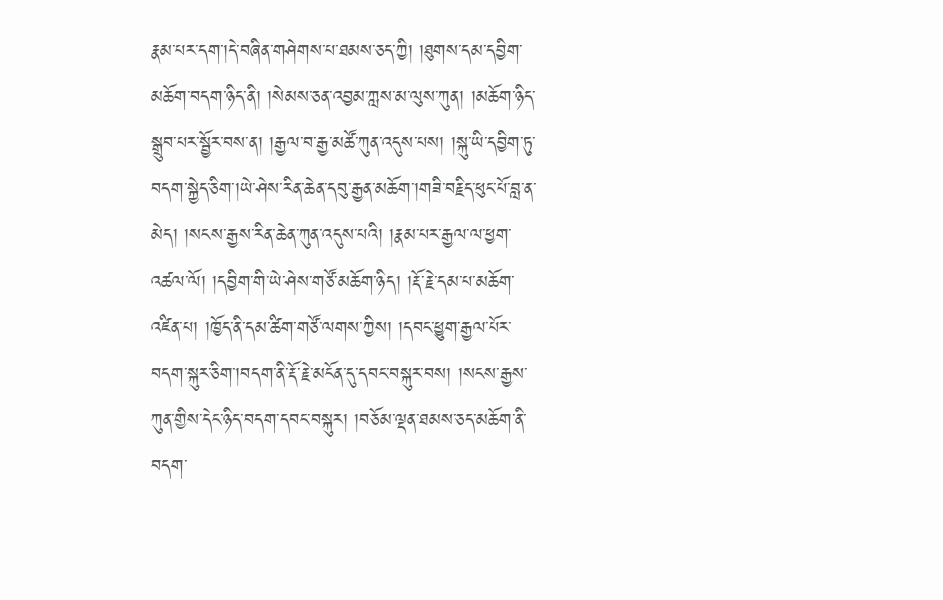རྣམ་པར་དག་།དེ་བཞིན་གཤེགས་པ་ཐམས་ཅད་ཀྱི། །ཐུགས་དམ་དབྱིག་མཆོག་བདག་ཉིད་ནི། །སེམས་ཅན་འབྱམ་ཀླས་མ་ལུས་ཀུན། །མཆོག་ཉིད་སྒྲུབ་པར་སྦྱོར་བས་ན། །རྒྱལ་བ་རྒྱ་མཚོ་ཀུན་འདུས་པས། །སྐུ་ཡི་དབྱིག་ཏུ་བདག་སྐྱེད་ཅིག་།ཡེ་ཤེས་རིན་ཆེན་དབུ་རྒྱན་མཆོག་།གཟི་བརྗིད་ཕུང་པོ་བླ་ན་མེད། །སངས་རྒྱས་རིན་ཆེན་ཀུན་འདུས་པའི། །རྣམ་པར་རྒྱལ་ལ་ཕྱག་འཚལ་ལོ། །དབྱིག་གི་ཡེ་ཤེས་གཙོ་མཆོག་ཉིད། །རྡོ་རྗེ་དམ་པ་མཆོག་འཛིན་པ། །ཁྱོད་ནི་དམ་ཚིག་གཙོ་ལགས་ཀྱིས། །དབང་ཕྱུག་རྒྱལ་པོར་བདག་སྐུར་ཅིག་།བདག་ནི་རྡོ་རྗེ་མངོན་དུ་དབང་བསྐུར་བས། །སངས་རྒྱས་ཀུན་གྱིས་དེང་ཉིད་བདག་དབང་བསྐུར། །བཅོམ་ལྡན་ཐམས་ཅད་མཆོག་ནི་བདག་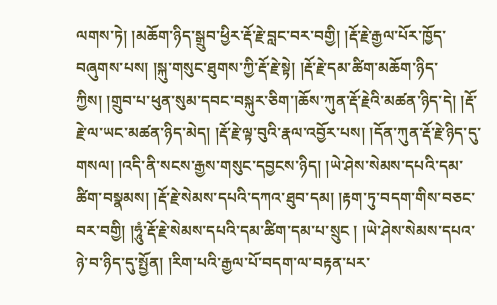ལགས་ཏེ། །མཆོག་ཉིད་སྒྲུབ་ཕྱིར་རྡོ་རྗེ་བླང་བར་བགྱི། །རྡོ་རྗེ་རྒྱལ་པོར་ཁྱོད་བཞུགས་པས། །སྐུ་གསུང་ཐུགས་ཀྱི་རྡོ་རྗེ་སྟེ། །རྡོ་རྗེ་དམ་ཚིག་མཆོག་ཉིད་ཀྱིས། །གྲུབ་པ་ཕུན་སུམ་དབང་བསྐུར་ཅིག་།ཆོས་ཀུན་རྡོ་རྗེའི་མཚན་ཉིད་དེ། །རྡོ་རྗེ་ལ་ཡང་མཚན་ཉིད་མེད། །རྡོ་རྗེ་ལྟ་བུའི་རྣལ་འབྱོར་པས། །དོན་ཀུན་རྡོ་རྗེ་ཉིད་དུ་གསལ། །འདི་ནི་སངས་རྒྱས་གསུང་དབྱངས་ཉིད། །ཡེ་ཤེས་སེམས་དཔའི་དམ་ཚིག་བསྣམས། །རྡོ་རྗེ་སེམས་དཔའི་དཀའ་ཐུབ་དམ། །རྟག་ཏུ་བདག་གིས་བཅང་བར་བགྱི། །ཧཱུཾ་རྡོ་རྗེ་སེམས་དཔའི་དམ་ཚིག་དམ་པ་སྲུང ། །ཡེ་ཤེས་སེམས་དཔའ་ཉེ་བ་ཉིད་དུ་སྤྱོན། །རིག་པའི་རྒྱལ་པོ་བདག་ལ་བརྟན་པར་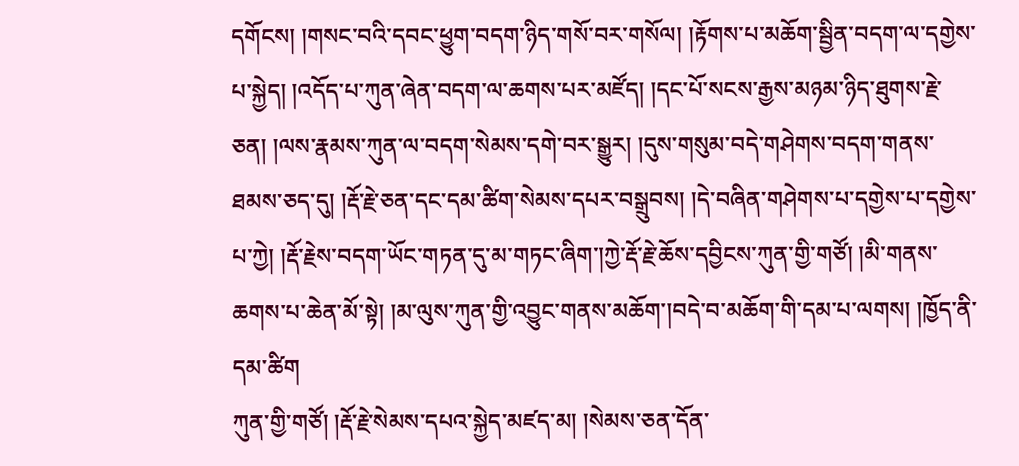དགོངས། །གསང་བའི་དབང་ཕྱུག་བདག་ཉིད་གསོ་བར་གསོལ། །རྟོགས་པ་མཆོག་སྦྱིན་བདག་ལ་དགྱེས་པ་སྐྱེད། །འདོད་པ་ཀུན་ཞེན་བདག་ལ་ཆགས་པར་མཛོད། །དང་པོ་སངས་རྒྱས་མཉམ་ཉིད་ཐུགས་རྗེ་ཅན། །ལས་རྣམས་ཀུན་ལ་བདག་སེམས་དགེ་བར་སྒྱུར། །དུས་གསུམ་བདེ་གཤེགས་བདག་གནས་ཐམས་ཅད་དུ། །རྡོ་རྗེ་ཅན་དང་དམ་ཚིག་སེམས་དཔར་བསྒྲུབས། །དེ་བཞིན་གཤེགས་པ་དགྱེས་པ་དགྱེས་པ་ཀྱེ། །རྡོ་རྗེས་བདག་ཡོང་གཏན་དུ་མ་གཏང་ཞིག་།ཀྱེ་རྡོ་རྗེ་ཆོས་དབྱིངས་ཀུན་གྱི་གཙོ། །མི་གནས་ཆགས་པ་ཆེན་མོ་སྟེ། །མ་ལུས་ཀུན་གྱི་འབྱུང་གནས་མཆོག་།བདེ་བ་མཆོག་གི་དམ་པ་ལགས། །ཁྱོད་ནི་དམ་ཚིག
ཀུན་གྱི་གཙོ། །རྡོ་རྗེ་སེམས་དཔའ་སྐྱེད་མཛད་མ། །སེམས་ཅན་དོན་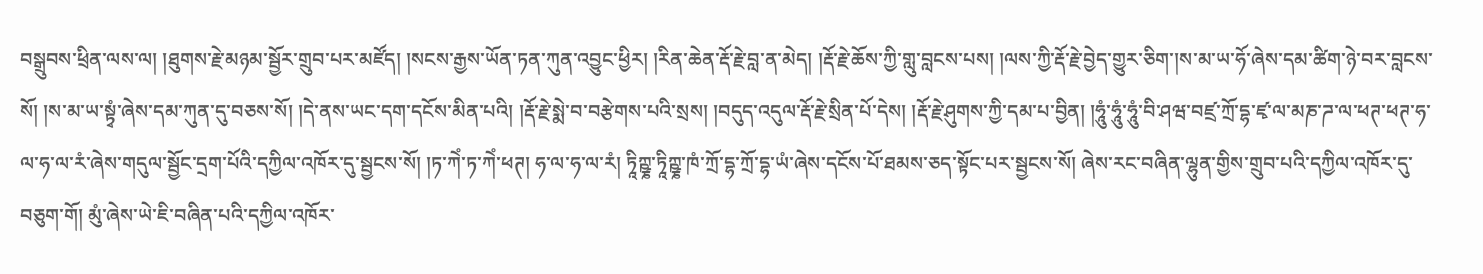བསྒྲུབས་ཕྲིན་ལས་ལ། །ཐུགས་རྗེ་མཉམ་སྦྱོར་གྲུབ་པར་མཛོད། །སངས་རྒྱས་ཡོན་ཏན་ཀུན་འབྱུང་ཕྱིར། །རིན་ཆེན་རྡོ་རྗེ་བླ་ན་མེད། །རྡོ་རྗེ་ཆོས་ཀྱི་གླུ་བླངས་པས། །ལས་ཀྱི་རྡོ་རྗེ་བྱེད་གྱུར་ཅིག་།ས་མ་ཡ་ཧོ་ཞེས་དམ་ཚིག་ཉེ་བར་བླངས་སོ། །ས་མ་ཡ་སྟྭཾ་ཞེས་དམ་ཀུན་དུ་བཅས་སོ། །དེ་ནས་ཡང་དག་དངོས་མིན་པའི། །རྡོ་རྗེ་སྨེ་བ་བརྩེགས་པའི་སྲས། །བདུད་འདུལ་རྡོ་རྗེ་སྲིན་པོ་དེས། །རྡོ་རྗེ་ཤུགས་ཀྱི་དམ་པ་བྱིན། །ཧཱུཾ་ཧཱུཾ་ཧཱུཾ་བི་ཤཝ་བཛྲ་ཀྲོ་དྷ་ཛྭ་ལ་མཎ་ཌ་ལ་ཕཊ་ཕཊ་ཧ་ལ་ཧ་ལ་རཾ་ཞེས་གདུལ་སྦྱོང་དྲག་པོའི་དཀྱིལ་འཁོར་དུ་སྦྱངས་སོ། །ཏ་ཀེཾ་ཏ་ཀེཾ་ཕཊ། ཧ་ལ་ཧ་ལ་རཾ། ཏཱིཀྵྞ་ཏཱིཀྵྞ་ཁཾ་ཀྲོ་དྷ་ཀྲོ་དྷ་ཡཾ་ཞེས་དངོས་པོ་ཐམས་ཅད་སྟོང་པར་སྦྱངས་སོ། ཞེས་རང་བཞིན་ལྷུན་གྱིས་གྲུབ་པའི་དཀྱིལ་འཁོར་དུ་བཅུག་གོ། མུཾ་ཞེས་ཡེ་ཇི་བཞིན་པའི་དཀྱིལ་འཁོར་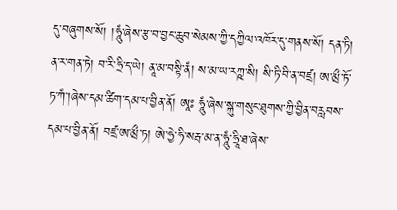དུ་བཞུགས་སོ། །ཧཱུཾ་ཞེས་རྩ་བ་བྱང་ཆུབ་སེམས་ཀྱི་དཀྱིལ་འཁོར་དུ་གནས་སོ། དན་ཏི། ན་ར་གན་ཏེ། བ་རི་ཧྲི་ད་ཡེ། ནཱ་མ་བསྟི་ནཾ། ས་མ་ཡ་རཀྵ་སི། སི་ཏི་བི་ན་བཛྲ། ཨ་མྲྀ་ཏོ་ཏ་ཀཾ་།ཞེས་དམ་ཚིག་དམ་པ་བྱིན་ནོ། ཨཱཿ ཧཱུཾ་ཞེས་སྐུ་གསུང་ཐུགས་ཀྱི་བྱིན་བརླབས་དམ་པ་བྱིན་ནོ། བཛྲ་ཨ་མྲྀ་ཏ། ཨེ་ཧྱེ་ཧི་སརྦ་མ་ན་ཧཱུཾ་ཧྲཱི་ཐ་ཞེས་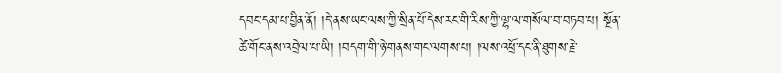དབང་དམ་པ་བྱིན་ནོ། །དེ་ནས་ཡང་ལས་ཀྱི་སྲིན་པོ་དེས་རང་གི་རིས་ཀྱི་ལྷ་ལ་གསོལ་བ་བཏབ་པ། སྔོན་ཚེ་གོང་ནས་འབྲེལ་པ་ཡི། །བདག་གི་ཉེ་གནས་གང་ལགས་པ། །ལས་འཕྲོ་དང་ནི་ཐུགས་རྗེ་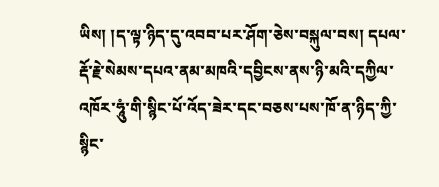ཡིས། །ད་ལྟ་ཉིད་དུ་འབབ་པར་ཤོག་ཅེས་བསྐུལ་བས། དཔལ་རྡོ་རྗེ་སེམས་དཔའ་ནམ་མཁའི་དབྱིངས་ནས་ཉི་མའི་དཀྱིལ་འཁོར་ཧཱུཾ་གི་སྙིང་པོ་འོད་ཟེར་དང་བཅས་པས་ཁོ་ན་ཉིད་ཀྱི་སྙིང་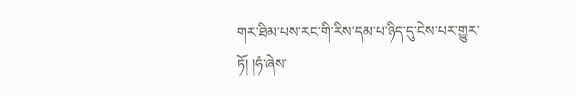གར་ཐིམ་པས་རང་གི་རིས་དམ་པ་ཉིད་དུ་ངེས་པར་གྱུར་ཏོ། །ཧཾ་ཞེས་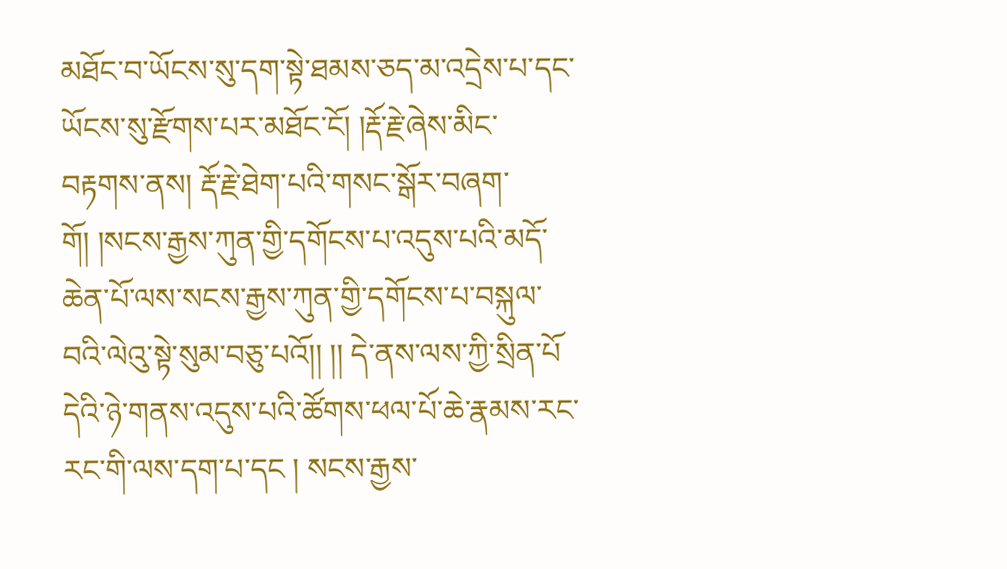མཐོང་བ་ཡོངས་སུ་དག་སྟེ་ཐམས་ཅད་མ་འདྲེས་པ་དང་ཡོངས་སུ་རྫོགས་པར་མཐོང་ངོ། །རྡོ་རྗེ་ཞེས་མིང་བརྟགས་ནས། རྡོ་རྗེ་ཐེག་པའི་གསང་སྒོར་བཞག་གོ། །སངས་རྒྱས་ཀུན་གྱི་དགོངས་པ་འདུས་པའི་མདོ་ཆེན་པོ་ལས་སངས་རྒྱས་ཀུན་གྱི་དགོངས་པ་བསྐུལ་བའི་ལེའུ་སྟེ་སུམ་བཅུ་པའོ།། །། དེ་ནས་ལས་ཀྱི་སྲིན་པོ
དེའི་ཉེ་གནས་འདུས་པའི་ཚོགས་ཕལ་པོ་ཆེ་རྣམས་རང་རང་གི་ལས་དག་པ་དང ། སངས་རྒྱས་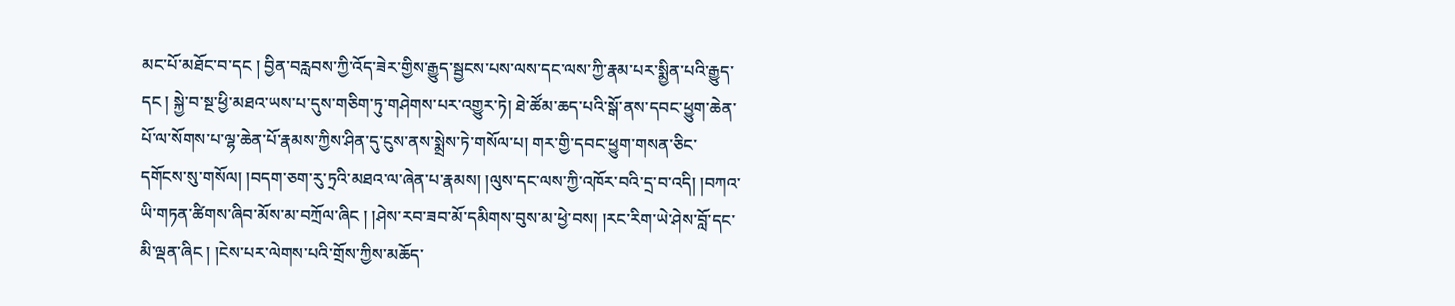མང་པོ་མཐོང་བ་དང ། བྱིན་བརླབས་ཀྱི་འོད་ཟེར་གྱིས་རྒྱུད་སྦྱངས་པས་ལས་དང་ལས་ཀྱི་རྣམ་པར་སྨྱིན་པའི་རྒྱུད་དང ། སྐྱེ་བ་སྔ་ཕྱི་མཐའ་ཡས་པ་དུས་གཅིག་ཏུ་གཤེགས་པར་འགྱུར་ཏེ། ཐེ་ཚོམ་ཆད་པའི་སྒོ་ནས་དབང་ཕྱུག་ཆེན་པོ་ལ་སོགས་པ་ལྷ་ཆེན་པོ་རྣམས་ཀྱིས་ཤིན་དུ་ངུས་ནས་སྨྲེས་ཏེ་གསོལ་པ། གར་གྱི་དབང་ཕྱུག་གསན་ཅིང་དགོངས་སུ་གསོལ། །བདག་ཅག་རུ་ཏྲའི་མཐའ་ལ་ཞེན་པ་རྣམས། །ལུས་དང་ལས་ཀྱི་འཁོར་བའི་དྲ་བ་འདི། །བཀའ་ཡི་གཏན་ཚིགས་ཞིབ་མོས་མ་བཀྲོལ་ཞིང ། །ཤེས་རབ་ཟབ་མོ་དམིགས་བུས་མ་ཕྱེ་བས། །རང་རིག་ཡེ་ཤེས་བློ་དང་མི་ལྡན་ཞིང ། །ངེས་པར་ལེགས་པའི་གྲོས་ཀྱིས་མཆོད་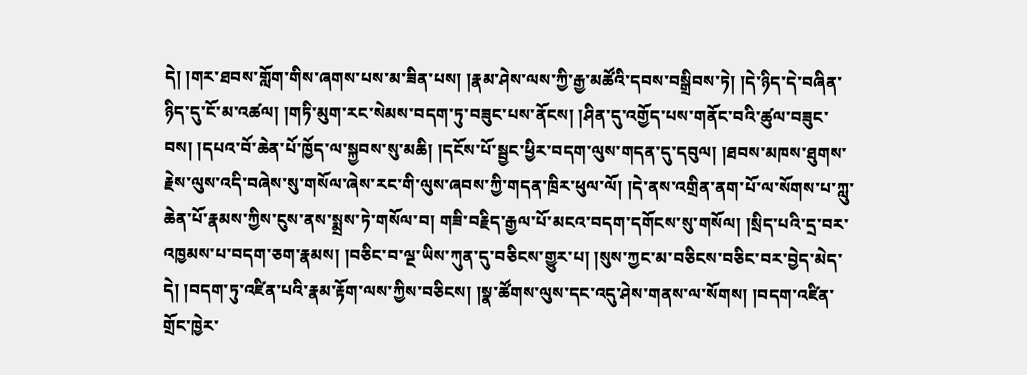དེ། །གར་ཐབས་གློག་གིས་ཞགས་པས་མ་ཟིན་པས། །རྣམ་ཤེས་ལས་ཀྱི་རྒྱ་མཚོའི་དབས་བསྒྲིབས་ཏེ། །དེ་ཉིད་དེ་བཞིན་ཉིད་དུ་ངོ་མ་འཚལ། །གཏི་མུག་རང་སེམས་བདག་ཏུ་བཟུང་པས་ནོངས། །ཤིན་དུ་འགྱོད་པས་གནོང་བའི་ཚུལ་བཟུང་བས། །དཔའ་བོ་ཆེན་པོ་ཁྱོད་ལ་སྐྱབས་སུ་མཆི། །དངོས་པོ་སྦྱང་ཕྱིར་བདག་ལུས་གདན་དུ་དབུལ། །ཐབས་མཁས་ཐུགས་རྗེས་ལུས་འདི་བཞེས་སུ་གསོལ་ཞེས་རང་གི་ལུས་ཞབས་ཀྱི་གདན་ཁྲིར་ཕུལ་ལོ། །དེ་ནས་འགྲིན་ནག་པོ་ལ་སོགས་པ་ཀླུ་ཆེན་པོ་རྣམས་ཀྱིས་ངུས་ནས་སྨྲས་ཏེ་གསོལ་བ། གཟི་བརྗིད་རྒྱལ་པོ་མངའ་བདག་དགོངས་སུ་གསོལ། །སྲིད་པའི་དྲ་བར་འཁྱམས་པ་བདག་ཅག་རྣམས། །བཅིང་བ་ལྔ་ཡིས་ཀུན་དུ་བཅིངས་གྱུར་པ། །སུས་ཀྱང་མ་བཅིངས་བཅིང་བར་བྱེད་མེད་དེ། །བདག་ཏུ་འཛིན་པའི་རྣམ་རྟོག་ལས་ཀྱིས་བཅིངས། །སྣ་ཚོགས་ལུས་དང་འདུ་ཤེས་གནས་ལ་སོགས། །བདག་འཛིན་གྲོང་ཁྱེར་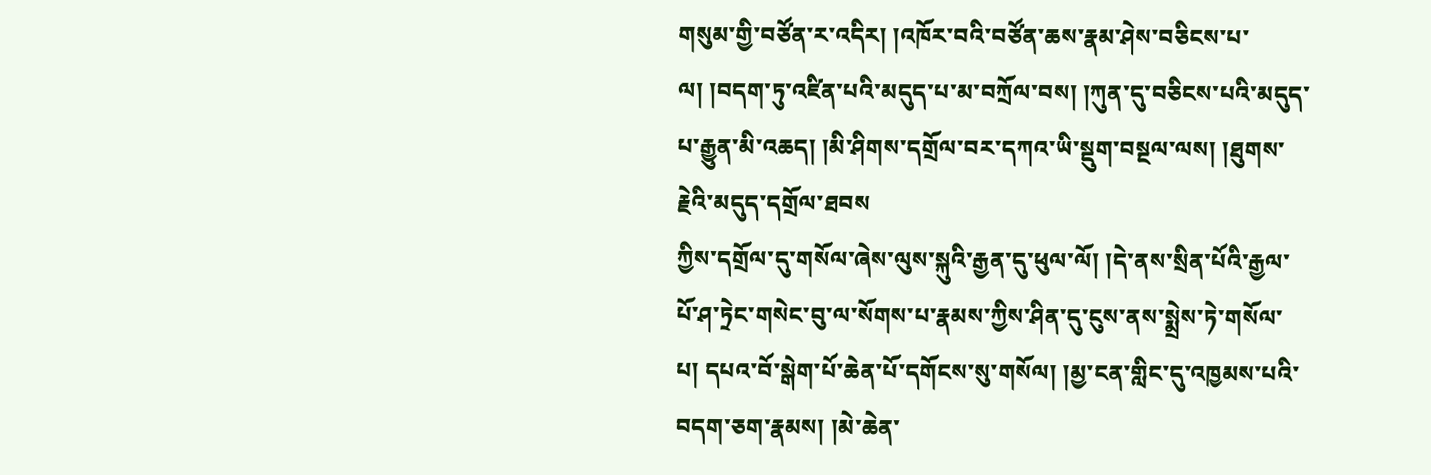གསུམ་གྱི་བཙོན་ར་འདིར། །འཁོར་བའི་བཙོན་ཆས་རྣམ་ཤེས་བཅིངས་པ་ལ། །བདག་ཏུ་འཛིན་པའི་མདུད་པ་མ་བཀྲོལ་བས། །ཀུན་དུ་བཅིངས་པའི་མདུད་པ་རྒྱུན་མི་འཆད། །མི་ཤིགས་དགྲོལ་བར་དཀའ་ཡི་སྡུག་བསྔལ་ལས། །ཐུགས་རྗེའི་མདུད་དགྲོལ་ཐབས
ཀྱིས་དགྲོལ་དུ་གསོལ་ཞེས་ལུས་སྐུའི་རྒྱན་དུ་ཕུལ་ལོ། །དེ་ནས་སྲིན་པོའི་རྒྱལ་པོ་ཤ་ཏྲེང་གསེང་བུ་ལ་སོགས་པ་རྣམས་ཀྱིས་ཤིན་དུ་ངུས་ནས་སྨྲེས་ཏེ་གསོལ་པ། དཔའ་བོ་སྒེག་པོ་ཆེན་པོ་དགོངས་སུ་གསོལ། །མྱ་ངན་གླིང་དུ་འཁྱམས་པའི་བདག་ཅག་རྣམས། །མེ་ཆེན་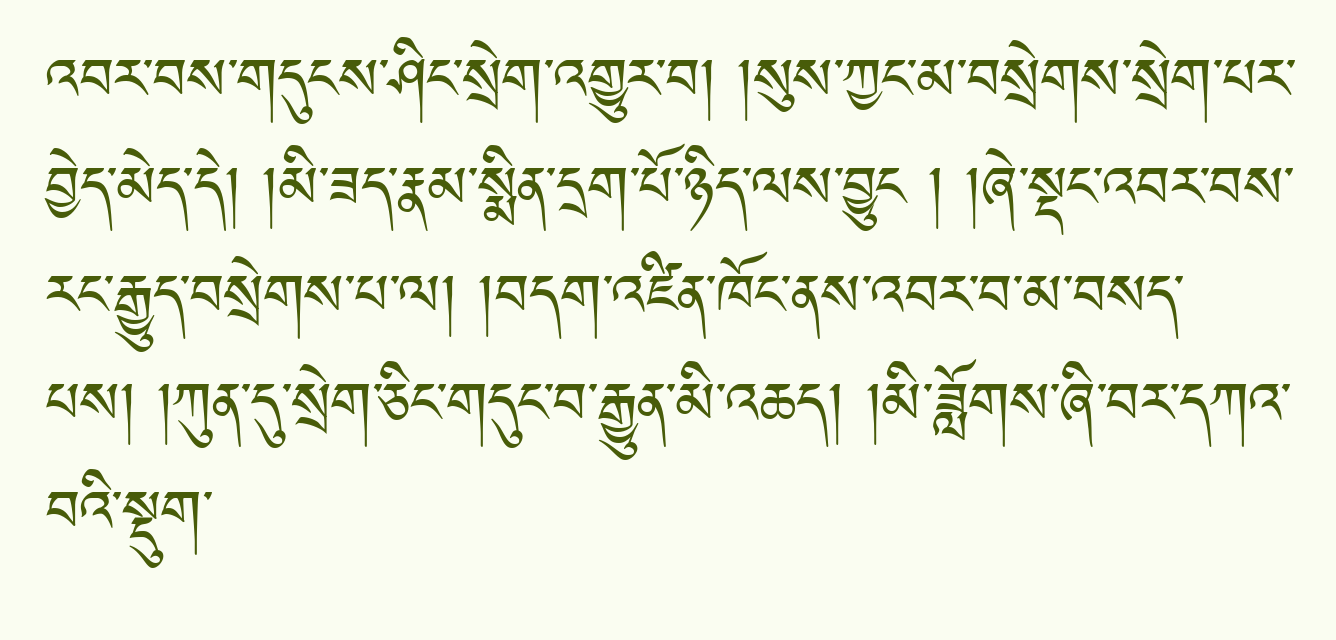འབར་བས་གདུངས་ཤིང་སྲེག་འགྱུར་བ། །སུས་ཀྱང་མ་བསྲེགས་སྲེག་པར་བྱེད་མེད་དེ། །མི་ཟད་རྣམ་སྨིན་དྲག་པོ་ཉིད་ལས་བྱུང ། །ཞེ་སྡང་འབར་བས་རང་རྒྱུད་བསྲེགས་པ་ལ། །བདག་འཛིན་ཁོང་ནས་འབར་བ་མ་བསད་པས། །ཀུན་དུ་སྲེག་ཅིང་གདུང་བ་རྒྱུན་མི་འཆད། །མི་ཟློགས་ཞི་བར་དཀའ་བའི་སྡུག་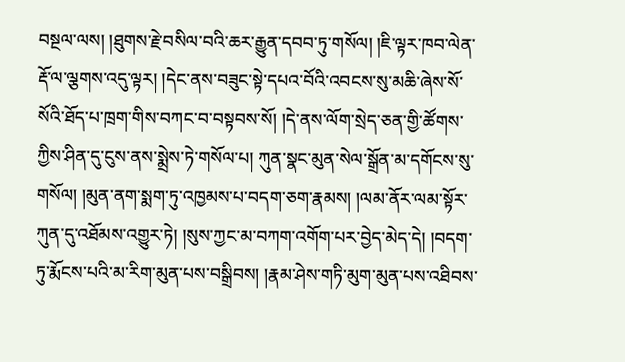བསྔལ་ལས། །ཐུགས་རྗེ་བསིལ་བའི་ཆར་རྒྱུན་དབབ་ཏུ་གསོལ། །ཇི་ལྟར་ཁབ་ལེན་རྡོ་ལ་ལྕགས་འདུ་ལྟར། །དེང་ནས་བཟུང་སྟེ་དཔའ་བོའི་འབངས་སུ་མཆི་ཞེས་སོ་སོའི་ཐོད་པ་ཁྲག་གིས་བཀང་བ་བསྟབས་སོ། །དེ་ནས་ལོག་སྲེད་ཅན་གྱི་ཚོགས་ཀྱིས་ཤིན་དུ་ངུས་ནས་སྨྲེས་ཏེ་གསོལ་པ། ཀུན་སྣང་མུན་སེལ་སྒྲོན་མ་དགོངས་སུ་གསོལ། །མུན་ནག་སྨག་ཏུ་འཁྱམས་པ་བདག་ཅག་རྣམས། །ལམ་ནོར་ལམ་སྟོར་ཀུན་དུ་འཐོམས་འགྱུར་ཏེ། །སུས་ཀྱང་མ་བཀག་འགོག་པར་བྱེད་མེད་དེ། །བདག་ཏུ་རྨོངས་པའི་མ་རིག་མུན་པས་བསྒྲིབས། །རྣམ་ཤེས་གཏི་མུག་མུན་པས་འཐིབས་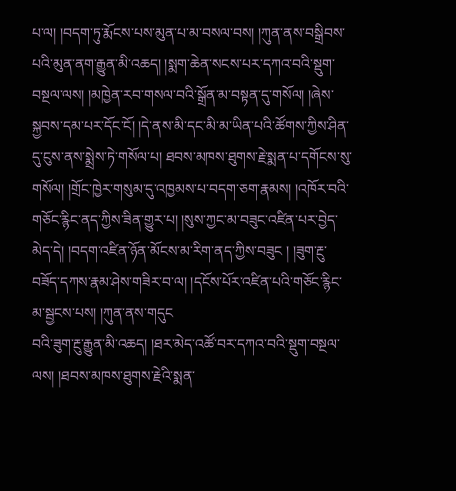པ་ལ། །བདག་ཏུ་རྨོངས་པས་མུན་པ་མ་བསལ་བས། །ཀུན་ནས་བསྒྲིབས་པའི་མུན་ནག་རྒྱུན་མི་འཆད། །སྨག་ཆེན་སངས་པར་དཀའ་བའི་སྡུག་བསྔལ་ལས། །མཁྱེན་རབ་གསལ་བའི་སྒྲོན་མ་བསྟན་དུ་གསོལ། །ཞེས་སྐྱབས་དམ་པར་དོང་ངོ། །དེ་ནས་མི་དང་མི་མ་ཡིན་པའི་ཚོགས་ཀྱིས་ཤིན་དུ་ངུས་ནས་སྨྲེས་ཏེ་གསོལ་པ། ཐབས་མཁས་ཐུགས་རྗེ་སྨན་པ་དགོངས་སུ་གསོལ། །གྲོང་ཁྱེར་གསུམ་དུ་འཁྱམས་པ་བདག་ཅག་རྣམས། །འཁོར་བའི་གཅོང་རྙིང་ནད་ཀྱིས་ཟིན་གྱུར་པ། །སུས་ཀྱང་མ་བཟུང་འཛིན་པར་བྱེད་མེད་དེ། །བདག་འཛིན་ཉོན་མོངས་མ་རིག་ནད་ཀྱིས་བཟུང ། །ཟུག་རྔུ་བཟོད་དཀས་རྣམ་ཤེས་གཟིར་བ་ལ། །དངོས་པོར་འཛིན་པའི་གཅོང་རྙིང་མ་སྦྱངས་པས། །ཀུན་ནས་གདུང
བའི་ཟུག་རྔུ་རྒྱུན་མི་འཆད། །ཐར་མེད་འཚོ་བར་དཀའ་བའི་སྡུག་བསྔལ་ལས། །ཐབས་མཁས་ཐུགས་རྗེའི་སྨན་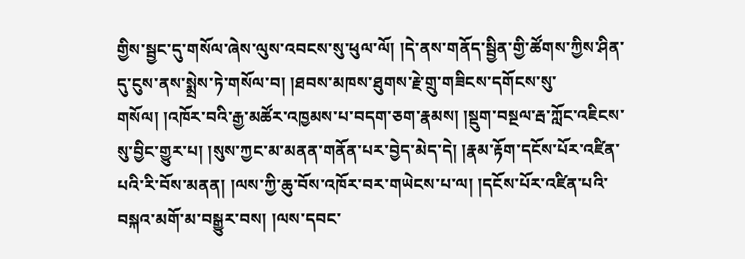གྱིས་སྦྱང་དུ་གསོལ་ཞེས་ལུས་འབངས་སུ་ཕུལ་ལོ། །དེ་ནས་གནོད་སྦྱིན་གྱི་ཚོགས་ཀྱིས་ཤིན་དུ་ངུས་ནས་སྨྲེས་ཏེ་གསོལ་བ། །ཐབས་མཁས་ཐུགས་རྗེ་གྲུ་གཟིངས་དགོངས་སུ་གསོལ། །འཁོར་བའི་རྒྱ་མཚོར་འཁྱམས་པ་བདག་ཅག་རྣམས། །སྡུག་བསྔལ་རྦ་ཀློང་འཇིངས་སུ་བྱིང་གྱུར་པ། །སུས་ཀྱང་མ་མནན་གནོན་པར་བྱེད་མེད་དེ། །རྣམ་རྟོག་དངོས་པོར་འཛིན་པའི་རི་བོས་མནན། །ལས་ཀྱི་ཆུ་བོས་འཁོར་བར་གཡེངས་པ་ལ། །དངོས་པོར་འཛིན་པའི་བསྐའ་མགོ་མ་བསྒྱུར་བས། །ལས་དབང་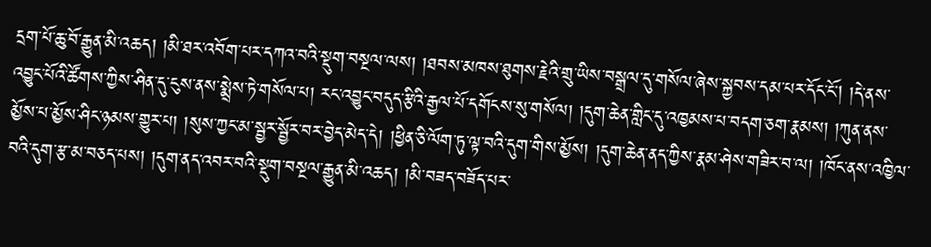དྲག་པོ་ཆུ་བོ་རྒྱུན་མི་འཆད། །མི་ཐར་འབོག་པར་དཀའ་བའི་སྡུག་བསྔལ་ལས། །ཐབས་མཁས་ཐུགས་རྗེའི་གྲུ་ཡིས་བསྒྲལ་དུ་གསོལ་ཞེས་སྐྱབས་དམ་པར་དོང་ངོ། །དེ་ནས་འབྱུང་པོའི་ཚོགས་ཀྱིས་ཤིན་དུ་ངུས་ནས་སྨྲེས་ཏེ་གསོལ་པ། རང་འབྱུང་བདུད་རྩིའི་རྒྱལ་པོ་དགོངས་སུ་གསོལ། །དུག་ཆེན་གླིང་དུ་འཁྱམས་པ་བདག་ཅག་རྣམས། །ཀུན་ནས་མྱོས་པ་མྱོས་ཤིང་ཉམས་གྱུར་པ། །སུས་ཀྱང་མ་སྦྱར་སྦྱོར་བར་བྱེད་མེད་དེ། །ཕྱིན་ཅི་ལོག་ཏུ་ལྟ་བའི་དུག་གིས་མྱོས། །དུག་ཆེན་ནད་ཀྱིས་རྣམ་ཤེས་གཟིར་བ་ལ། །ཁོང་ནས་འཁྱིལ་བའི་དུག་རྩ་མ་བཅད་པས། །དུག་ནད་འབར་བའི་སྡུག་བསྔལ་རྒྱུན་མི་འཆད། །མི་བཟད་བཟོད་པར་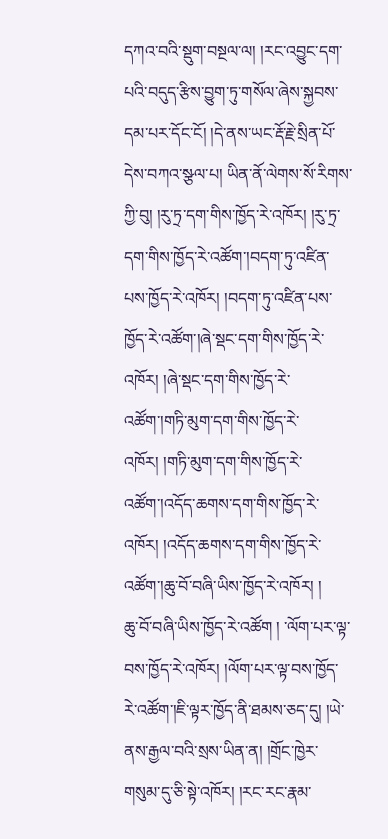དཀའ་བའི་སྡུག་བསྔལ་ལ། །རང་འབྱུང་དག་པའི་བདུད་རྩིས་བྱུག་ཏུ་གསོལ་ཞེས་སྐྱབས་དམ་པར་དོང་ངོ། །དེ་ནས་ཡང་རྡོ་རྗེ་སྲིན་པོ་དེས་བཀའ་སྩལ་པ། ཡིན་ནོ་ལེགས་སོ་རིགས་ཀྱི་བུ། །རུ་ཏྲ་དག་གིས་ཁྱོད་རེ་འཁོར། །རུ་ཏྲ་དག་གིས་ཁྱོད་རེ་འཚོག་།བདག་ཏུ་འཛིན་པས་ཁྱོད་རེ་འཁོར། །བདག་ཏུ་འཛིན་པས་ཁྱོད་རེ་འཚོག་།ཞེ་སྡང་དག་གིས་ཁྱོད་རེ་འཁོར། །ཞེ་སྡང་དག་གིས་ཁྱོད་རེ་འཚོག་།གཏི་མུག་དག་གིས་ཁྱོད་རེ་འཁོར། །གཏི་མུག་དག་གིས་ཁྱོད་རེ་འཚོག་།འདོད་ཆགས་དག་གིས་ཁྱོད་རེ་འཁོར། །འདོད་ཆགས་དག་གིས་ཁྱོད་རེ་འཚོག་།ཆུ་བོ་བཞི་ཡིས་ཁྱོད་རེ་འཁོར། །
ཆུ་བོ་བཞི་ཡིས་ཁྱོད་རེ་འཚོག ། ་ལོག་པར་ལྟ་བས་ཁྱོད་རེ་འཁོར། །ལོག་པར་ལྟ་བས་ཁྱོད་རེ་འཚོག་།ཇི་ལྟར་ཁྱོད་ནི་ཐམས་ཅད་དུ། །ཡེ་ནས་རྒྱལ་བའི་སྲས་ཡིན་ན། །གྲོང་ཁྱེར་གསུམ་དུ་ཅི་སྟེ་འཁོར། །རང་རང་རྣམ་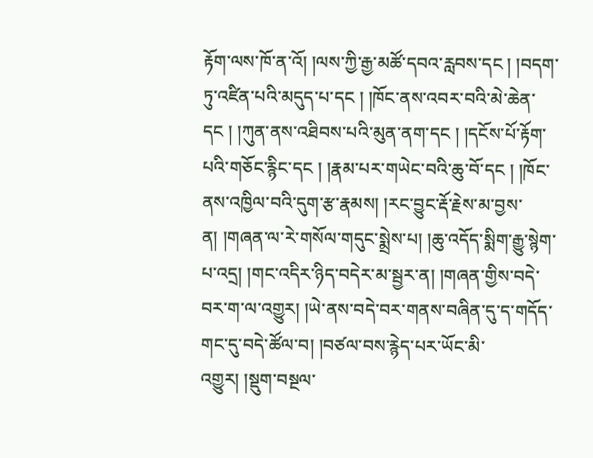རྟོག་ལས་ཁོ་ན་འོ། །ལས་ཀྱི་རྒྱ་མཚོ་དབའ་རླབས་དང ། །བདག་ཏུ་འཛིན་པའི་མདུད་པ་དང ། །ཁོང་ནས་འབར་བའི་མེ་ཆེན་དང ། །ཀུན་ནས་འཐིབས་པའི་མུན་ནག་དང ། །དངོས་པོ་རྟོག་པའི་གཅོང་རྙིང་དང ། །རྣམ་པར་གཡེང་བའི་ཆུ་བོ་དང ། །ཁོང་ནས་འཁྱིལ་བའི་དུག་རྩ་རྣམས། །རང་བྱུང་རྡོ་རྗེས་མ་བྱས་ན། །གཞན་ལ་རེ་གསོལ་གདུང་སྨྲེས་པ། །ཆུ་འདོད་སྨིག་རྒྱུ་སྙེག་པ་འདྲ། །གང་འདིར་ཉིད་བདེར་མ་སྦྱར་ན། །གཞན་གྱིས་བདེ་བར་ག་ལ་འགྱུར། །ཡེ་ནས་བདེ་བར་གནས་བཞིན་དུ་ད་གདོད་གང་དུ་བདེ་ཚོལ་བ། །བཙལ་བས་རྙེད་པར་ཡོང་མི་འགྱུར། །སྡུག་བསྔལ་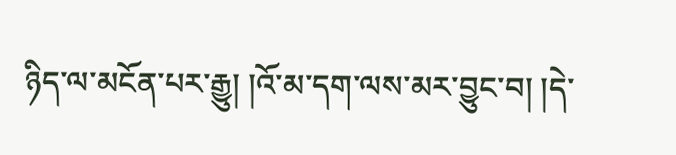ཉིད་ལ་མངོན་པར་རྒྱུ། །འོ་མ་དག་ལས་མར་བྱུང་བ། །དེ་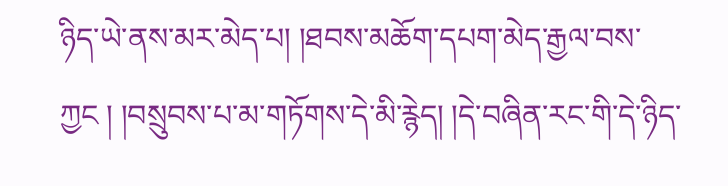ཉིད་ཡེ་ནས་མར་མེད་པ། །ཐབས་མཆོག་དཔག་མེད་རྒྱལ་བས་ཀྱང ། །བསྲུབས་པ་མ་གཏོགས་དེ་མི་རྙེད། །དེ་བཞིན་རང་གི་དེ་ཉིད་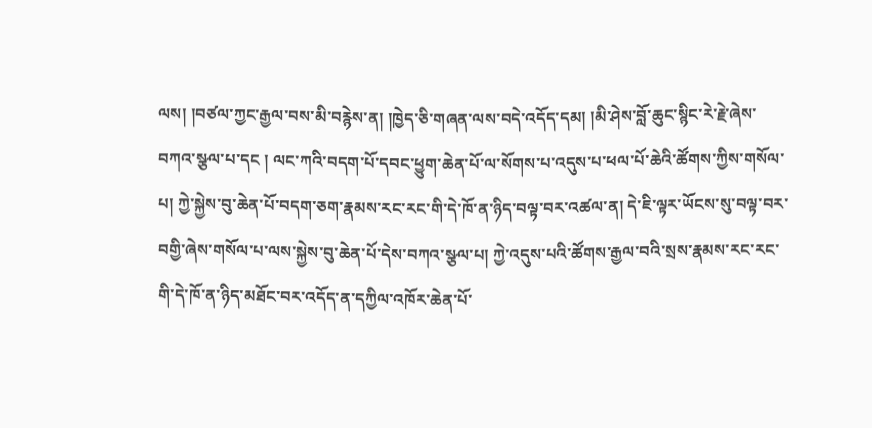ལས། །བཙལ་ཀྱང་རྒྱལ་བས་མི་བརྙེས་ན། །ཁྱེད་ཅི་གཞན་ལས་བདེ་འདོད་དམ། །མི་ཤེས་བློ་ཆུང་སྙིང་རེ་རྗེ་ཞེས་བཀའ་སྩལ་པ་དང ། ལང་ཀའི་བདག་པོ་དབང་ཕྱུག་ཆེན་པོ་ལ་སོགས་པ་འདུས་པ་ཕལ་པོ་ཆེའི་ཚོགས་ཀྱིས་གསོལ་པ། ཀྱེ་སྐྱེས་བུ་ཆེན་པོ་བདག་ཅག་རྣམས་རང་རང་གི་དེ་ཁོ་ན་ཉིད་བལྟ་བར་འཚལ་ན། དེ་ཇི་ལྟར་ཡོངས་སུ་བལྟ་བར་བགྱི་ཞེས་གསོལ་པ་ལས་སྐྱེས་བུ་ཆེན་པོ་དེས་བཀའ་སྩལ་པ། ཀྱེ་འདུས་པའི་ཚོགས་རྒྱལ་བའི་སྲས་རྣམས་རང་རང་གི་དེ་ཁོ་ན་ཉིད་མཐོང་བར་འདོད་ན་དཀྱིལ་འཁོར་ཆེན་པོ་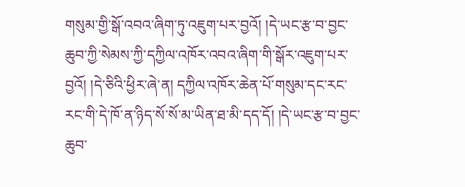གསུམ་གྱི་སྒོ་འབའ་ཞིག་ཏུ་འཇུག་པར་བྱའོ། །དེ་ཡང་རྩ་བ་བྱང་ཆུབ་ཀྱི་སེམས་ཀྱི་དཀྱིལ་འཁོར་འབའ་ཞིག་གི་སྒོར་འཇུག་པར་བྱའོ། །དེ་ཅིའི་ཕྱིར་ཞེ་ན། དཀྱིལ་འཁོར་ཆེན་པོ་གསུམ་དང་རང་རང་གི་དེ་ཁོ་ན་ཉིད་སོ་སོ་མ་ཡིན་ཐ་མི་དད་དོ། །དེ་ཡང་རྩ་བ་བྱང་ཆུབ་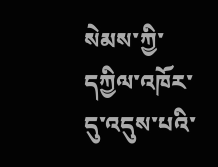སེམས་ཀྱི་དཀྱིལ་འཁོར་དུ་འདུས་པའི་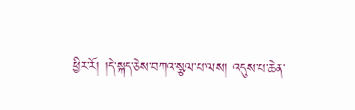ཕྱིར་རོ། །དེ་སྐད་ཅེས་བཀའ་སྩལ་པ་ལས། འདུས་པ་ཆེན་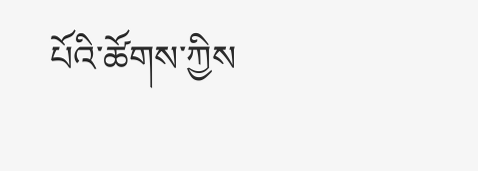པོའི་ཚོགས་ཀྱིས